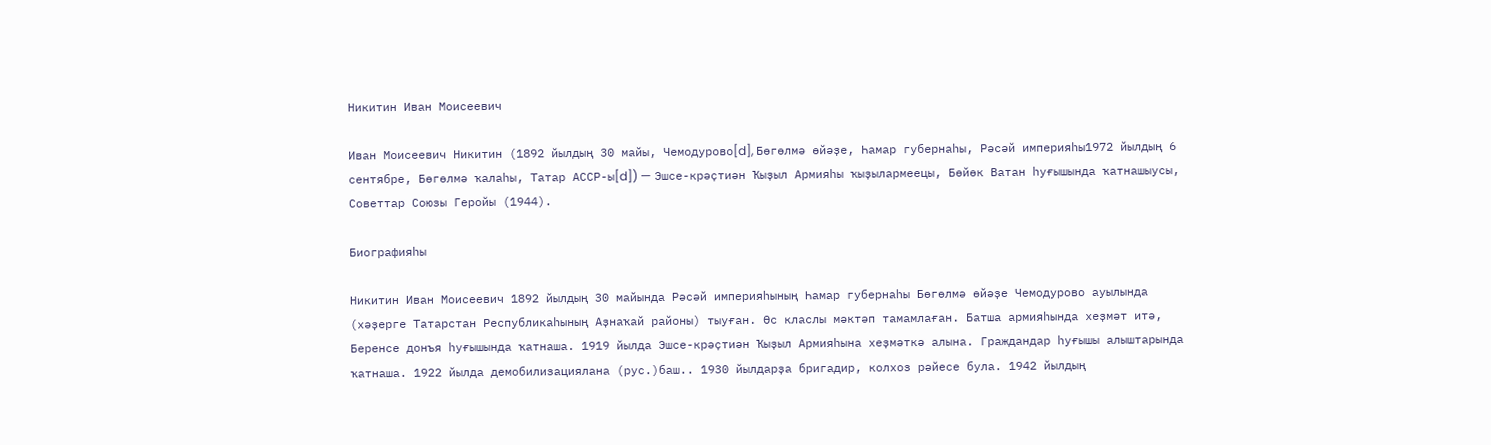Никитин Иван Моисеевич

Иван Моисеевич Никитин (1892 йылдың 30 майы, Чемодурово[d], Бөгөлмә өйәҙе, Һамар губернаһы, Рәсәй империяһы1972 йылдың 6 сентябре, Бөгөлмә ҡалаһы, Татар АССР-ы[d]) — Эшсе-крәҫтиән Ҡыҙыл Армияһы ҡыҙылармеецы, Бөйөк Ватан һуғышында ҡатнашыусы, Советтар Союзы Геройы (1944).

Биографияһы

Никитин Иван Моисеевич 1892 йылдың 30 майында Рәсәй империяһының Һамар губернаһы Бөгөлмә өйәҙе Чемодурово ауылында (хәҙерге Татарстан Республикаһының Аҙнаҡай районы) тыуған. Өс класлы мәктәп тамамлаған. Батша армияһында хеҙмәт итә, Беренсе донъя һуғышында ҡатнаша. 1919 йылда Эшсе-крәҫтиән Ҡыҙыл Армияһына хеҙмәткә алына. Граждандар һуғышы алыштарында ҡатнаша. 1922 йылда демобилизациялана (рус.)баш.. 1930 йылдарҙа бригадир, колхоз рәйесе була. 1942 йылдың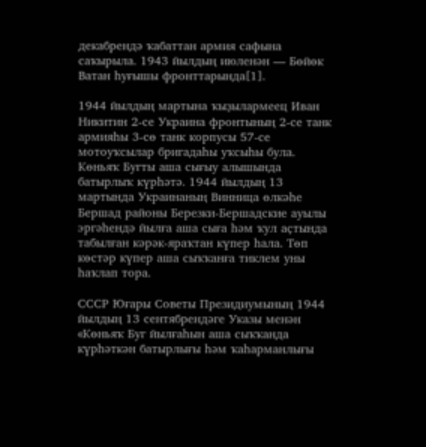декабрендә ҡабаттан армия сафына саҡырыла. 1943 йылдың июленән — Бөйөк Ватан һуғышы фронттарында[1].

1944 йылдың мартына ҡыҙылармеец Иван Никитин 2-се Украина фронтының 2-се танк армияһы 3-сө танк корпусы 57-се мотоуҡсылар бригадаһы уҡсыһы була. Көньяҡ Бугты аша сығыу алышында батырлыҡ күрһәтә. 1944 йылдың 13 мартында Украинаның Винница өлкәһе Бершад районы Березки-Бершадские ауылы эргәһендә йылға аша сыға һәм ҡул аҫтында табылған кәрәк-яраҡтан күпер һала. Төп көстәр күпер аша сыҡҡанға тиклем уны һаҡлап тора.

СССР Юғары Советы Президиумының 1944 йылдың 13 сентябрендәге Указы менән «Көньяҡ Буг йылғаһын аша сыҡҡанда күрһәткән батырлығы һәм ҡаһарманлығы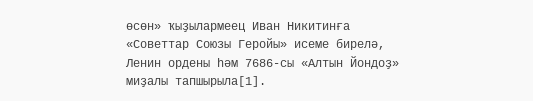өсөн» ҡыҙылармеец Иван Никитинға «Советтар Союзы Геройы» исеме бирелә, Ленин ордены һәм 7686-сы «Алтын Йондоҙ» миҙалы тапшырыла[1].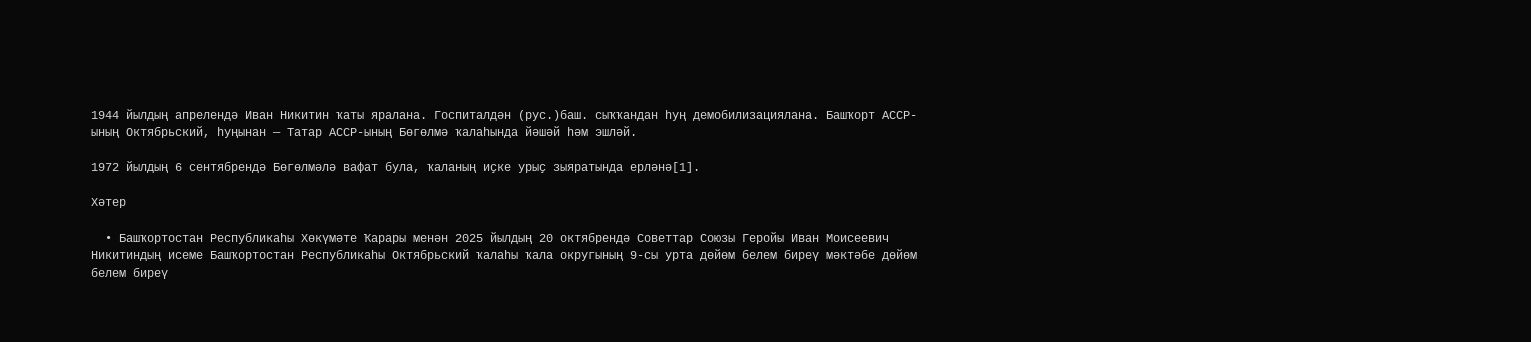1944 йылдың апрелендә Иван Никитин ҡаты яралана. Госпиталдән (рус.)баш. сыҡҡандан һуң демобилизациялана. Башҡорт АССР-ының Октябрьский, һуңынан — Татар АССР-ының Бөгөлмә ҡалаһында йәшәй һәм эшләй.

1972 йылдың 6 сентябрендә Бөгөлмәлә вафат була, ҡаланың иҫке урыҫ зыяратында ерләнә[1].

Хәтер

  • Башҡортостан Республикаһы Хөкүмәте Ҡарары менән 2025 йылдың 20 октябрендә Советтар Союзы Геройы Иван Моисеевич Никитиндың исеме Башҡортостан Республикаһы Октябрьский ҡалаһы ҡала округының 9-сы урта дөйөм белем биреү мәктәбе дөйөм белем биреү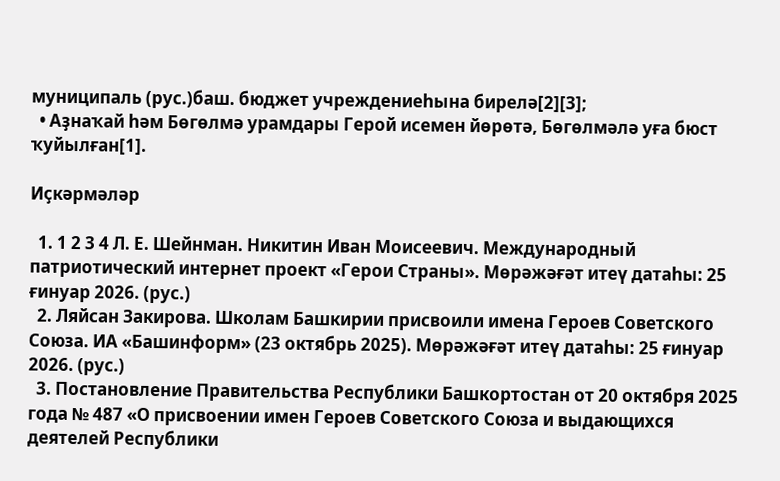муниципаль (рус.)баш. бюджет учреждениеһына бирелә[2][3];
  • Аҙнаҡай һәм Бөгөлмә урамдары Герой исемен йөрөтә, Бөгөлмәлә уға бюст ҡуйылған[1].

Иҫкәрмәләр

  1. 1 2 3 4 Л. Е. Шейнман. Никитин Иван Моисеевич. Международный патриотический интернет проект «Герои Страны». Мөрәжәғәт итеү датаһы: 25 ғинуар 2026. (рус.)
  2. Ляйсан Закирова. Школам Башкирии присвоили имена Героев Советского Союза. ИА «Башинформ» (23 октябрь 2025). Мөрәжәғәт итеү датаһы: 25 ғинуар 2026. (рус.)
  3. Постановление Правительства Республики Башкортостан от 20 октября 2025 года № 487 «О присвоении имен Героев Советского Союза и выдающихся деятелей Республики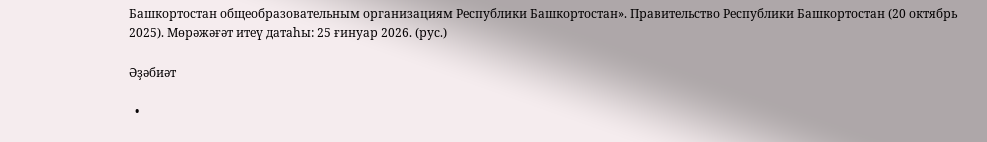Башкортостан общеобразовательным организациям Республики Башкортостан». Правительство Республики Башкортостан (20 октябрь 2025). Мөрәжәғәт итеү датаһы: 25 ғинуар 2026. (рус.)

Әҙәбиәт

  •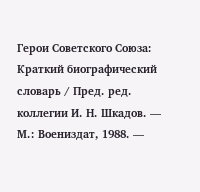Герои Советского Союза: Краткий биографический словарь / Пред. ред. коллегии И. Н. Шкадов. — М.: Воениздат, 1988. —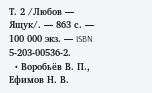Т. 2 /Любов — Ящук/. — 863 с. — 100 000 экз. — ISBN 5-203-00536-2.
  • Воробьёв В. П., Ефимов Н. В.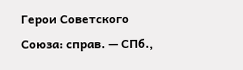Герои Советского Союза: справ. — СПб.,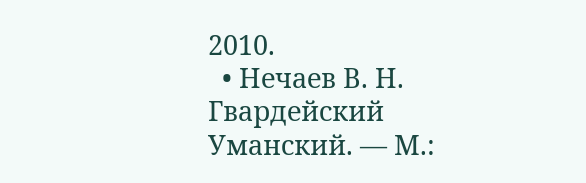2010.
  • Нечаев В. Н. Гвардейский Уманский. — М.: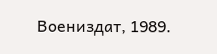Воениздат, 1989.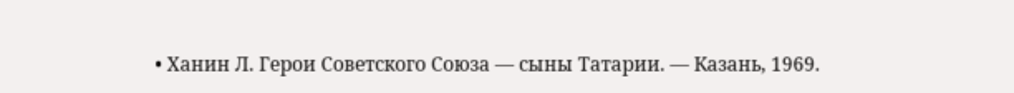• Ханин Л. Герои Советского Союза — сыны Татарии. — Казань, 1969.